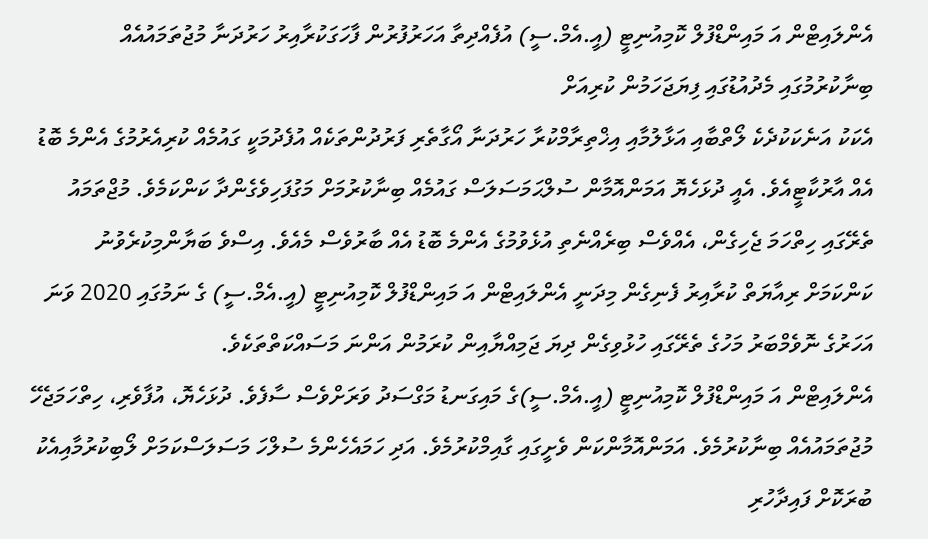އެންލައިޓްން އަ މައިންޑްފުލް ކޮމިއުނިޓީ (އީ.އެމް.ސީ) އުފެއްދިތާ އަހަރުފުރުން ފާހަގަކުރާއިރު ހަރުދަނާ މުޖުތަމައުއެއް ބިނާކުރުމުގައި މެދުއުޑުގައި ފިޔަޖަހަމުން ކުރިއަށް
އެކަކު އަނެކަކުދެކެ ލޯތްބާއި އަޅާލުމާއި އިޚްތިރާމްކުރާ ހަރުދަނާ އޯގާތެރި ފަރުދުންތަކެއް އުފެދުމަކީ ގައުމެއް ކުރިއެރުމުގެ އެންމެ ބޮޑު އެއް އާރުކާޓީއެވެ. އެއީ ދުޅަހެޔޮ އަމަންއޮމާން ސުލްޙަމަސަލަސް ގައުމެއް ބިނާކުރުމަށް މަގުފަހިވެގެންދާ ކަންކަމެވެ. މުޖްތަމައު ތެރޭގައި ހިތްހަމަ ޖެހިގެން، އެއްވެސް ބިރެއްނެތި އުޅެވުމުގެ އެންމެ ބޮޑު އެއް ބާރުވެސް މެއެވެ. އިސްވެ ބަޔާންމިކުރެވުނު ކަންކަމަށް ރިއާޔަތް ކުރާއިރު ފެނިގެން މިދަނީ އެންލައިޓްން އަ މައިންޑްފުލް ކޮމިއުނިޓީ (އީ.އެމް.ސީ) ގެ ނަމުގައި 2020 ވަނަ އަހަރުގެ ނޮވެމްބަރު މަހުގެ ތެރޭގައި ހުޅުވިގެން ދިޔަ ޖަމިއްޔާއިން ކުރަމުން އަންނަ މަސައްކަތްތަކެވެ.
އެންލައިޓްން އަ މައިންޑްފުލް ކޮމިއުނިޓީ (އީ.އެމް.ސީ)ގެ މައިގަނޑު މަގްސަދު ވަރަށްވެސް ސާފެވެ. ދުޅަހެޔޮ، އުފާވެރި، ހިތްހަމަޖެހޭ މުޖުތަމައުއެއް ބިނާކުރުމެވެ. އަމަންއޮމާންކަން ވެށީގައި ގާއިމްކުރުމެވެ. އަދި ހަމައެހެންމެ ސުލްހަ މަސަލަސްކަމަށް ލޯބިކުރުމާއިއެކު ބުރަކޮށް ފައިދާހުރި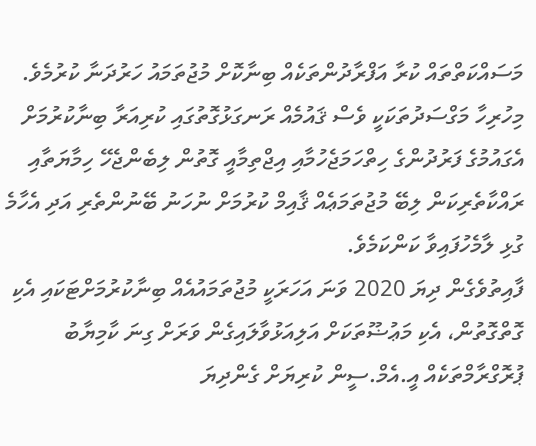މަސައްކަތްތައް ކުރާ އަފްރާދުންތަކެއް ބިނާކޮށް މުޖުތަމައު ހަރުދަނާ ކުރުމެވެ. މިހުރިހާ މަގްސަދުތަކަކީ ވެސް ޤައުމެއް ރަނގަޅުގޮތުގައި ކުރިއަރާ ބިނާކުރުމަށް އެގައުމުގެ ފަރުދުންގެ ހިތްހަމަޖެހުމާއި އިޖްތިމާއީ ގޮތުން ލިބެންޖެހޭ ހިމާޔަތާއި ރައްކާތެރިކަން ލިބޭ މުޖުތަމަޢެއް ޤާއިމް ކުރުމަށް ނުހަނު ބޭނުންތެރި އަދި އެހާމެ ގުޅި ލާމެހުފައިވާ ކަންކަމެވެ.
ފާއިތުވެގެން ދިޔަ 2020 ވަނަ އަހަރަކީ މުޖުތަމައުއެއް ބިނާކުރުމަށްޓަކައި އެކި ގޮތްގޮތުން، އެކި މަޢުޟޫތަކަށް އަލިއަޅުވާލައިގެން ވަރަށް ގިނަ ކާމިޔާބު ޕުރޮގްރާމްތަކެއް އީ.އެމް.ސީން ކުރިޔަށް ގެންދިޔަ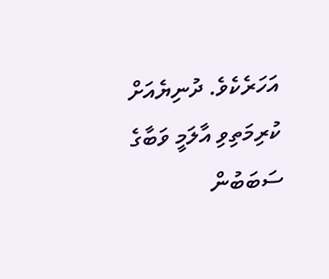އަހަރެކެވެ. ދުނިޔެއަށް ކުރިމަތިވި އާލަމީ ވަބާގެ ސަބަބުން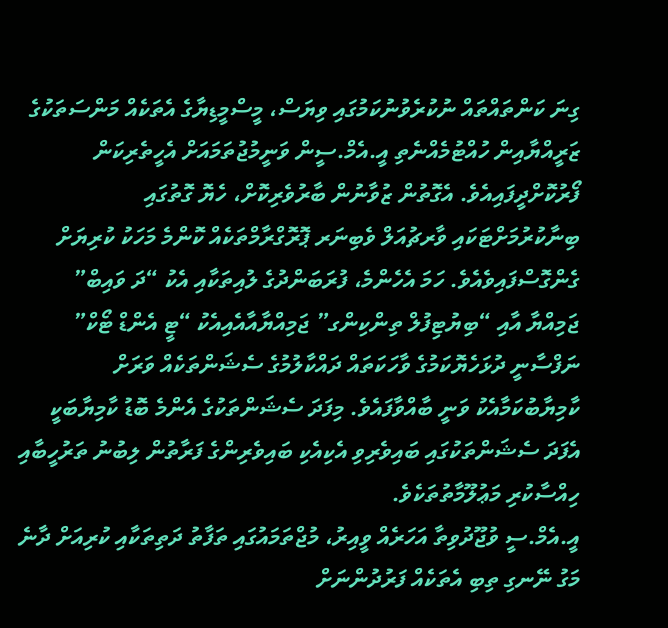ގިނަ ކަންތައްތައް ނުކުރެވުނުކަމުގައި ވިޔަސް، މީސްމީޑިޔާގެ އެތަކެއް މަންސަތަކުގެ ޒަރީއްޔާއިން ހުއްޓުމެއްނެތި އީ.އެމް.ސީން ވަނީމުޖުތަމައަށް އެހީތެރިކަން ފޯރުކޮށްދީފައިއެވެ. އެގޮތުން ޒުވާނުން ބާރުވެރިކޮށް، ހެޔޮ ގޮތުގައި ބިނާކުރުމަށްޓަކައި ވާރޗުއަލް ވެބިނަރ ޕޮރޮގްރާމްތަކެއް ކޮންމެ މަހަކު ކުރިޔަށް ގެންގޮސްފައިވެއެވެ. ހަމަ އެހެންމެ، ފުރަބަންދުގެ ލުއިތަކާއި އެކު “ދަ ވައިބް” ޖަމިއްޔާ އާއި “ބިޔުޓިފުލް ތިންކިންގ” ޖަމިއްޔާއާއެއިއެކު “ޓީ އެންޑް ޓޯކް” ނަފްސާނީ ދުޅަހެޔޮކަމުގެ ވާހަކަތައް ދައްކާލުމުގެ ސެޝަންތަކެއް ވަރަށް ކާމިޔާބުކަމާއެކު ވަނީ ބާއްވާފައެވެ. މިފަދަ ސެޝަންތަކުގެ އެންމެ ބޮޑު ކާމިޔާބަކީ އެފަދަ ސެޝަންތަކުގައި ބައިވެރިވި އެކިއެކި ބައިވެރިންގެ ފަރާތުން ލިބުނު ތަރުހީބާއި ހިއްސާކުރި މަޢުލޫމާތުތަކެވެ.
އީ.އެމް.ސީ ވުޖޫދުވިތާ އަހަރެއް ވީއިރު، މުޖްތަމައުގައި ތަފާތު ދަތިތަކާއި ކުރިއަށް ދާނެ މަގު ނޭނގި ތިބި އެތަކެއް ފަރުދުންނަށް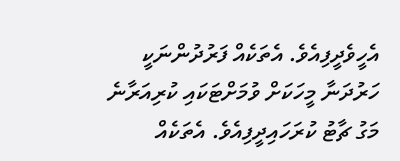އެހީވެދީފިއެވެ. އެތަކެއް ފަރުދުންނަކީ ހަރުދަނާ މީހަކަށް ވުމަށްޓަކައި ކުރިއަރާނެ މަގު ޗާޓު ކުރަހައިދީފިއެވެ. އެތަކެއް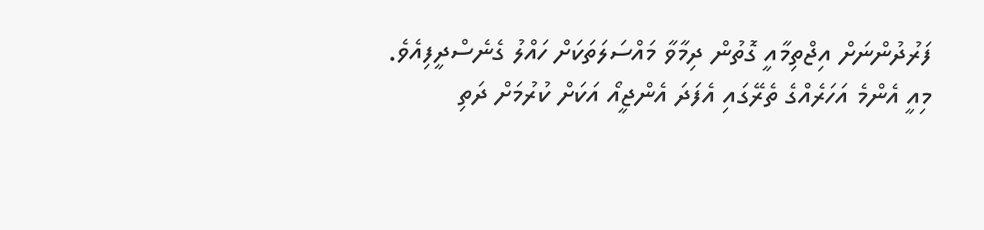ފަރުދުންނަށް އިޖްތިމާއީ ގޮތުން ދިމާވާ މައްސަލަތަކަށް ހައްލު ގެނެސްދީފިއެވެ. މިއީ އެންމެ އަހަރެއްގެ ތެރޭގައި އެފަދަ އެންޖީއޯ އަކަށް ކުރުމަށް ދަތި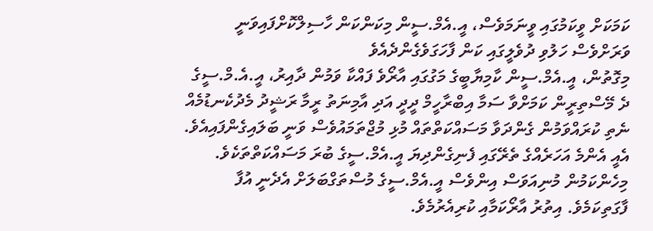ކަމަކަށް ވީކަމުގައި ވީނަމަވެސް، އީ.އެމް.ސީން މިކަންކަން ހާސިލްކޮށްފައިވަނީ ވަރަށްވެސް ހަލުވި ދުވެލީގައި ކަން ފާހަގަވެގެންދެއެވެ
މިގޮތުން، އީ.އެމް.ސީން ކާމިޔާބީގެ މަގުގައި އާރޯވެ ފައްކާ ވަމުން ދާއިރު، އީ.އެ.މް.ސީގެ ދެ މޭސްތިރީން ކަމަށްވާ ސަމާ އިބްރާހީމް ދީދީ އަދި އާމިނަތު ރީމާ ރަޝީދު މެދުކެނޑުމެއް ނެތި ކުރައްވަމުން ގެންދަވާ މަސައްކަތްތައް މުޅި މުޖްތަމައުވެސް ވަނީ ބަލައިގެންފައިއެވެ. އެއީ އެންމެ އަހަރެއްގެ ތެރޭގައި ފެނިގެންދިޔަ އީ.އެމް.ސީގެ ބުރަ މަސައްކަތްތަކެވެ. މިހެންކަމުން މުނިއަވަސް އިންވެސް އީ.އެމް.ސީގެ މުސްތަގްބަލަށް އެދެނީ އުފާ ފާގަތިކަމެވެ. އިތުރު އާރޯކަމާއި ކުރިއެރުމެވެ.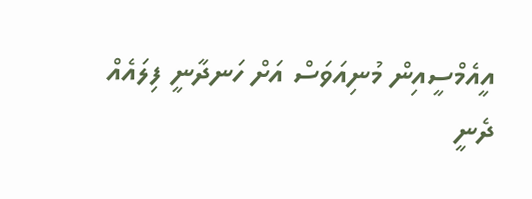އީއެމްސީއިން މުނިއަވަސް އަށް ހަނދާނީ ފިލައެއް ދެނީ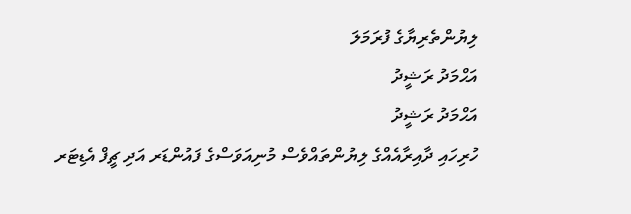ލިޔުންތެރިޔާގެ ފުރަމަލަ
އަޙްމަދު ރަޝީދު
އަޙްމަދު ރަޝީދު
ހުރިހައި ދާއިރާއެއްގެ ލިޔުންތައްވެސް މުނިއަވަސްގެ ފައުންޑަރ އަދި ޗީފް އެޑިޓަރ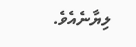ލިޔާނެއެވެ.